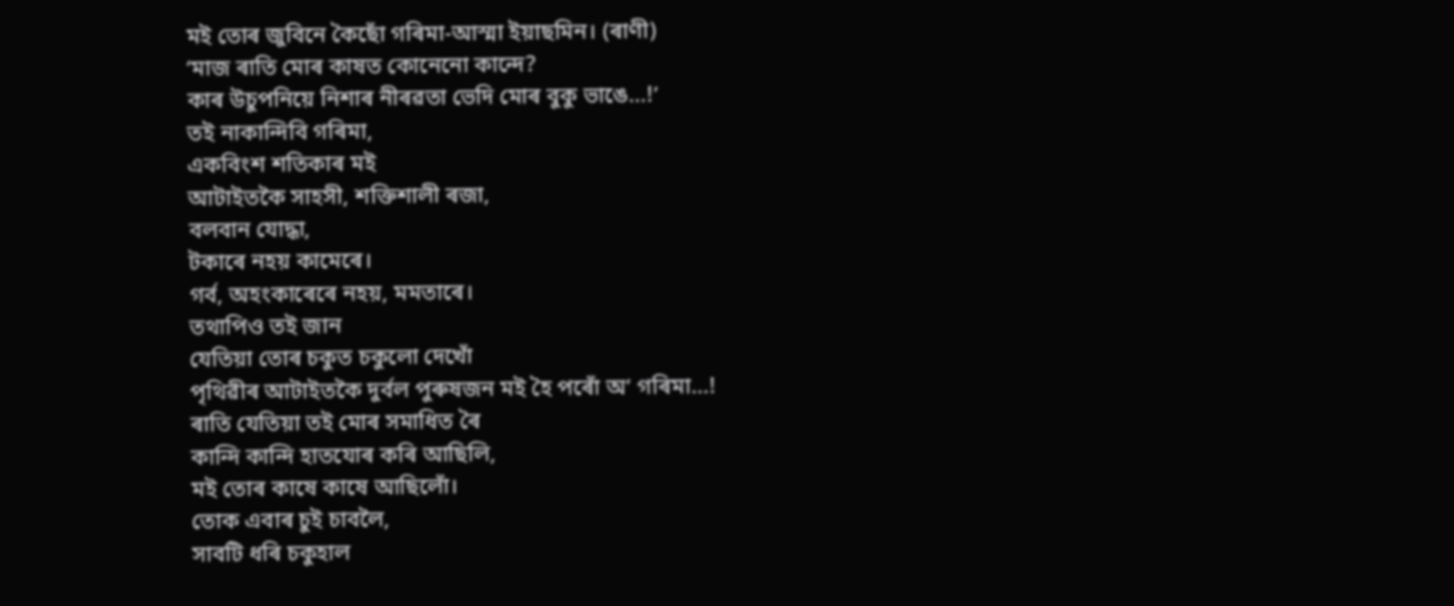মই তোৰ জুবিনে কৈছোঁ গৰিমা-আস্মা ইয়াছমিন। (ৰাণী)
‘মাজ ৰাতি মোৰ কাষত কোনেনো কান্দে?
কাৰ উচুপনিয়ে নিশাৰ নীৰৱতা ভেদি মোৰ বুকু ভাঙে…!’
তই নাকান্দিবি গৰিমা,
একবিংশ শতিকাৰ মই
আটাইতকৈ সাহসী, শক্তিশালী ৰজা,
বলবান যোদ্ধা,
টকাৰে নহয় কামেৰে।
গৰ্ব, অহংকাৰেৰে নহয়, মমতাৰে।
তথাপিও তই জান
যেতিয়া তোৰ চকুত চকুলো দেখোঁ
পৃথিৱীৰ আটাইতকৈ দুৰ্বল পুৰুষজন মই হৈ পৰোঁ অ’ গৰিমা…!
ৰাতি যেতিয়া তই মোৰ সমাধিত ৰৈ
কান্দি কান্দি হাতযোৰ কৰি আছিলি,
মই তোৰ কাষে কাষে আছিলোঁ।
তোক এবাৰ চুই চাবলৈ,
সাবটি ধৰি চকুহাল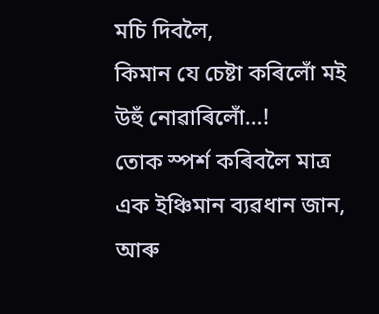মচি দিবলৈ,
কিমান যে চেষ্টা কৰিলোঁ মই
উহুঁ নোৱাৰিলোঁ…!
তোক স্পৰ্শ কৰিবলৈ মাত্ৰ
এক ইঞ্চিমান ব্যৱধান জান,
আৰু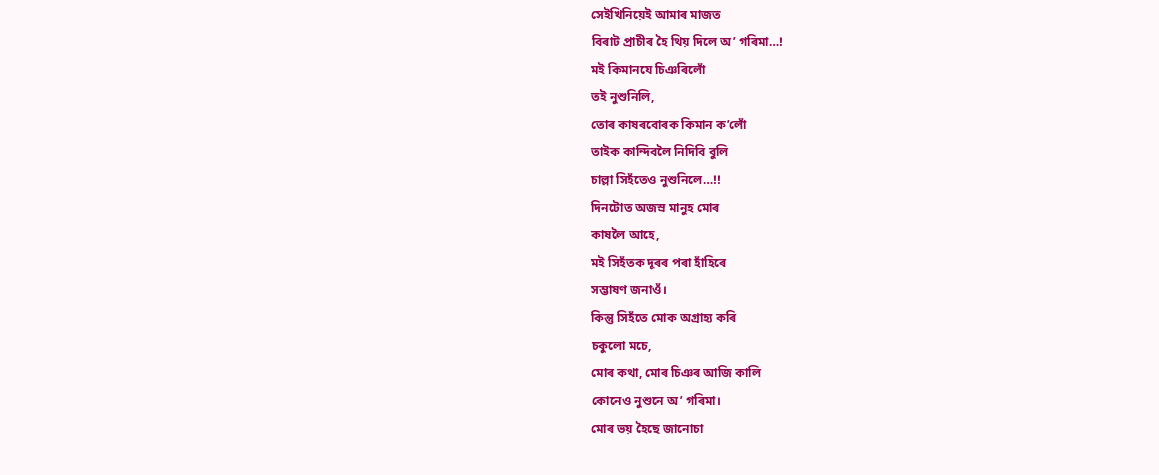সেইখিনিয়েই আমাৰ মাজত
বিৰাট প্ৰাচীৰ হৈ থিয় দিলে অ’ গৰিমা…!
মই কিমানযে চিঞৰিলোঁ
তই নুশুনিলি,
তোৰ কাষৰবোৰক কিমান ক’লোঁ
তাইক কান্দিবলৈ নিদিবি বুলি
চাল্লা সিহঁতেও নুশুনিলে…!!
দিনটোত অজস্ৰ মানুহ মোৰ
কাষলৈ আহে,
মই সিহঁতক দূৰৰ পৰা হাঁহিৰে
সম্ভাষণ জনাওঁ।
কিন্তু সিহঁতে মোক অগ্ৰাহ্য কৰি
চকুলো মচে,
মোৰ কথা, মোৰ চিঞৰ আজি কালি
কোনেও নুশুনে অ’ গৰিমা।
মোৰ ভয় হৈছে জানোচা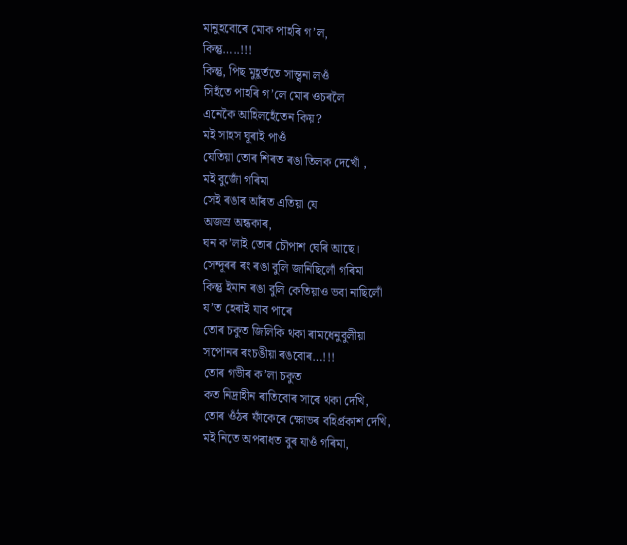মানুহবোৰে মোক পাহৰি গ’ল,
কিন্তু…..!!!
কিন্তু, পিছ মুহূৰ্ততে সান্ত্বনা লওঁ
সিহঁতে পাহৰি গ’লে মোৰ ওচৰলৈ
এনেকৈ আহিলহেঁতেন কিয়?
মই সাহস ঘূৰাই পাওঁ
যেতিয়া তোৰ শিৰত ৰঙা তিলক দেখোঁ ,
মই বুজোঁ গৰিমা
সেই ৰঙাৰ আঁৰত এতিয়া যে
অজস্ৰ অন্ধকাৰ,
ঘন ক’লাই তোৰ চৌপাশ ঘেৰি আছে।
সেন্দূৰৰ ৰং ৰঙা বুলি জানিছিলোঁ গৰিমা
কিন্তু ইমান ৰঙা বুলি কেতিয়াও ভবা নাছিলোঁ
য’ত হেৰাই যাব পাৰে
তোৰ চকুত জিলিকি থকা ৰামধেনুবুলীয়া
সপোনৰ ৰংচঙীয়া ৰঙবোৰ…!!!
তোৰ গভীৰ ক’লা চকুত
কত নিদ্ৰাহীন ৰাতিবোৰ সাৰে থকা দেখি,
তোৰ ওঁঠৰ ফাঁকেৰে ক্ষোভৰ বহিৰ্প্ৰকাশ দেখি,
মই নিতে অপৰাধত বুৰ যাওঁ গৰিমা,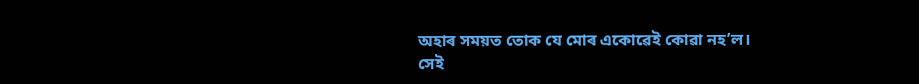অহাৰ সময়ত তোক যে মোৰ একোৱেই কোৱা নহ’ল।
সেই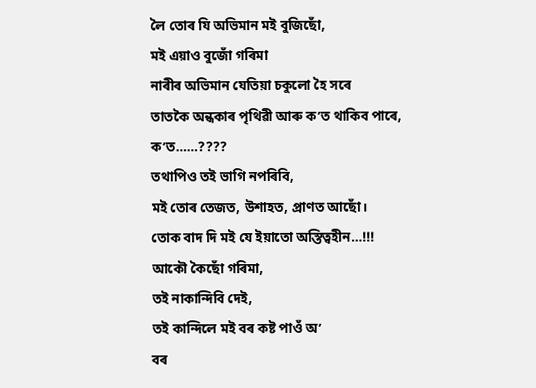লৈ তোৰ যি অভিমান মই বুজিছোঁ,
মই এয়াও বুজোঁ গৰিমা
নাৰীৰ অভিমান যেতিয়া চকুলো হৈ সৰে
তাতকৈ অন্ধকাৰ পৃথিৱী আৰু ক’ত থাকিব পাৰে,
ক’ত……????
তথাপিও তই ভাগি নপৰিবি,
মই তোৰ তেজত, উশাহত, প্ৰাণত আছোঁ।
তোক বাদ দি মই যে ইয়াতো অস্তিত্বহীন…!!!
আকৌ কৈছোঁ গৰিমা,
তই নাকান্দিবি দেই,
তই কান্দিলে মই বৰ কষ্ট পাওঁ অ’
বৰ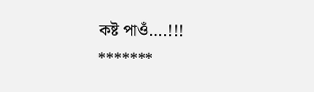কষ্ট পাওঁ….!!!
*******